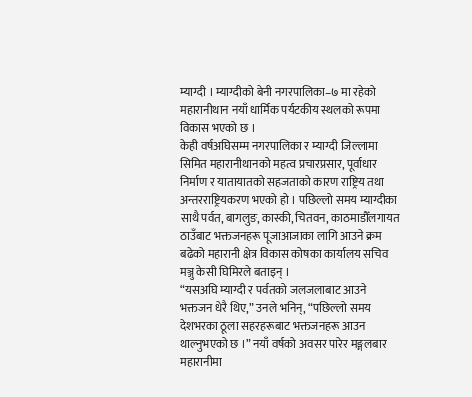म्याग्दी । म्याग्दीको बेनी नगरपालिका–७ मा रहेको महारानीथान नयाँ धार्मिक पर्यटकीय स्थलको रूपमा विकास भएको छ ।
केही वर्षअघिसम्म नगरपालिका र म्याग्दी जिल्लामा सिमित महारानीथानको महत्व प्रचारप्रसार, पूर्वाधार निर्माण र यातायातको सहजताको कारण राष्ट्रिय तथा अन्तरराष्ट्रियकरण भएको हो । पछिल्लो समय म्याग्दीका साथै पर्वत, बागलुङ, कास्की, चितवन, काठमाडौँलगायत ठाउँबाट भक्तजनहरू पूजाआजाका लागि आउने क्रम बढेको महारानी क्षेत्र विकास कोषका कार्यालय सचिव मञ्जु केसी घिमिरले बताइन् ।
“यसअघि म्याग्दी र पर्वतको जलजलाबाट आउने भक्तजन धेरै थिए,” उनले भनिन्, “पछिल्लो समय देशभरका ठूला सहरहरूबाट भक्तजनहरू आउन थाल्नुभएको छ ।” नयाँ वर्षको अवसर पारेर मङ्गलबार महारानीमा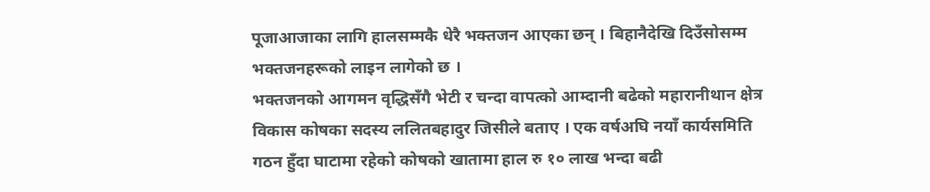पूजाआजाका लागि हालसम्मकै धेरै भक्तजन आएका छन् । बिहानैदेखि दिउँसोसम्म भक्तजनहरूको लाइन लागेको छ ।
भक्तजनको आगमन वृद्धिसँगै भेटी र चन्दा वापत्को आम्दानी बढेको महारानीथान क्षेत्र विकास कोषका सदस्य ललितबहादुर जिसीले बताए । एक वर्षअघि नयाँ कार्यसमिति गठन हुँदा घाटामा रहेको कोषको खातामा हाल रु १० लाख भन्दा बढी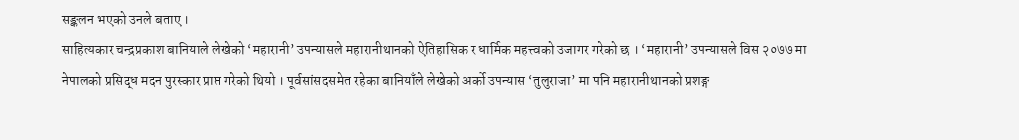सङ्कलन भएको उनले बताए ।
साहित्यकार चन्द्रप्रकाश बानियाले लेखेको ‘महारानी’ उपन्यासले महारानीथानको ऐतिहासिक र धार्मिक महत्त्वको उजागर गरेको छ । ‘महारानी’ उपन्यासले विस २०७७ मा नेपालको प्रसिद्ध मदन पुरस्कार प्राप्त गरेको थियो । पूर्वसांसदसमेत रहेका बानियाँले लेखेको अर्को उपन्यास ‘तुलुराजा’ मा पनि महारानीथानको प्रशङ्ग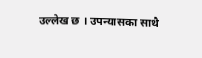उल्लेख छ । उपन्यासका साथै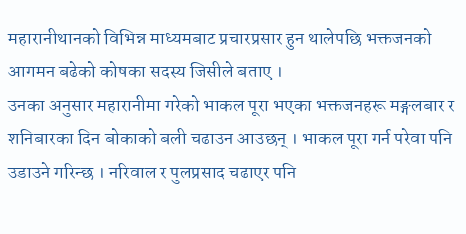महारानीथानको विभिन्न माध्यमबाट प्रचारप्रसार हुन थालेपछि भक्तजनको आगमन बढेको कोषका सदस्य जिसीले बताए ।
उनका अनुसार महारानीमा गरेको भाकल पूरा भएका भक्तजनहरू मङ्गलबार र शनिबारका दिन बोकाको बली चढाउन आउछन् । भाकल पूरा गर्न परेवा पनि उडाउने गरिन्छ । नरिवाल र पुलप्रसाद चढाएर पनि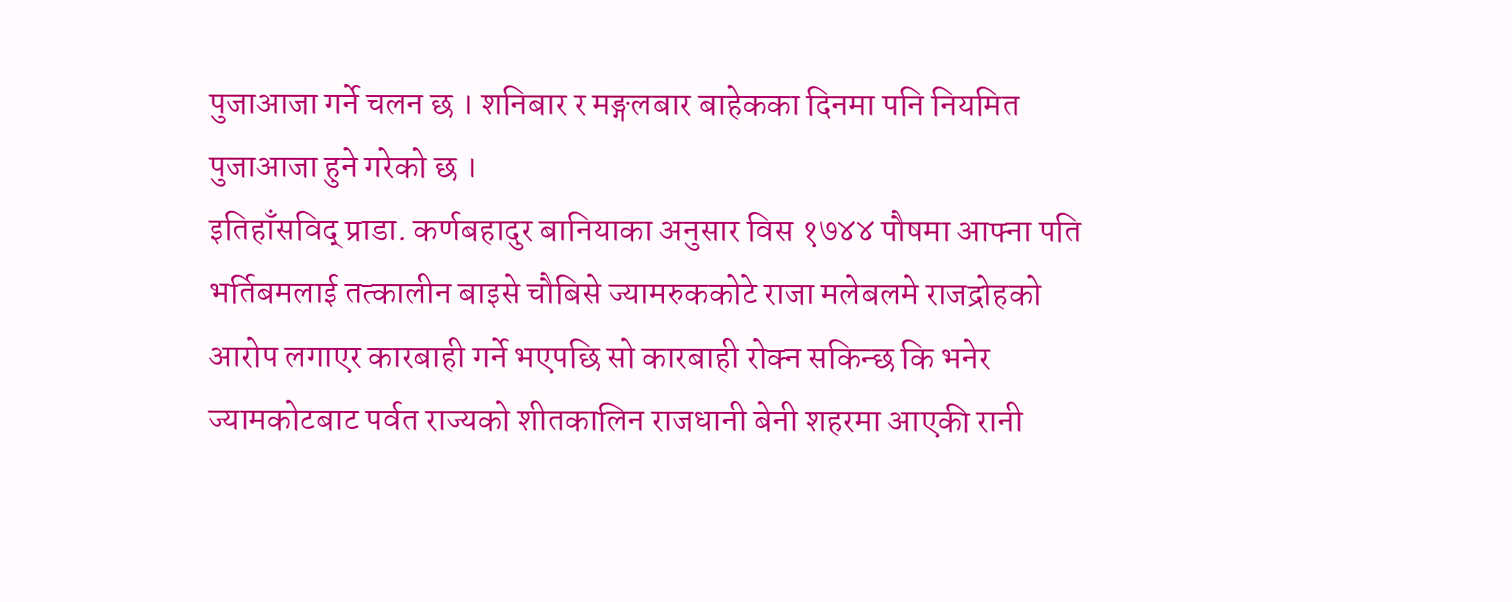पुजाआजा गर्ने चलन छ । शनिबार र मङ्गलबार बाहेकका दिनमा पनि नियमित पुजाआजा हुने गरेको छ ।
इतिहाँसविद् प्राडा. कर्णबहादुर बानियाका अनुसार विस १७४४ पौषमा आफ्ना पति भर्तिबमलाई तत्कालीन बाइसे चौबिसे ज्यामरुककोटे राजा मलेबलमे राजद्रोहको आरोप लगाएर कारबाही गर्ने भएपछि सो कारबाही रोक्न सकिन्छ कि भनेर ज्यामकोटबाट पर्वत राज्यको शीतकालिन राजधानी बेनी शहरमा आएकी रानी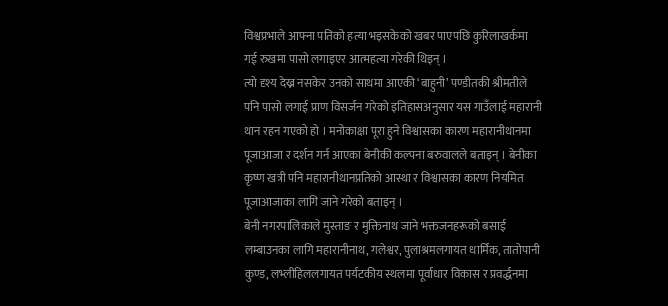विश्वप्रभाले आफ्ना पतिको हत्या भइसकेको खबर पाएपछि कुरिलाखर्कमा गई रुखमा पासो लगाइएर आत्महत्या गरेकी थिइन् ।
त्यो दृश्य देख्न नसकेर उनको साथमा आएकी ‘बाहुनी’ पण्डीतकी श्रीमतीले पनि पासो लगाई प्राण विसर्जन गरेको इतिहासअनुसार यस गाउँलाई महारानी थान रहन गएको हो । मनोकाक्षा पूरा हुने विश्वासका कारण महारानीथानमा पूजाआजा र दर्शन गर्न आएका बेनीकी कल्पना बरुवालले बताइन् । बेनीका कृष्ण खत्री पनि महारानीथानप्रतिको आस्था र विश्वासका कारण नियमित पूजाआजाका लागि जाने गरेको बताइन् ।
बेनी नगरपालिकाले मुस्ताङ र मुक्तिनाथ जाने भक्तजनहरूको बसाई लम्बाउनका लागि महारानीनाथ, गलेश्वर, पुलाश्रमलगायत धार्मिक, तातोपानी कुण्ड, लभ्लीहिललगायत पर्यटकीय स्थलमा पूर्वाधार विकास र प्रवर्द्धनमा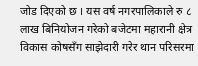जोड दिएको छ । यस वर्ष नगरपालिकाले रु ८ लाख बिनियोजन गरेको बजेटमा महारानी क्षेत्र विकास कोषसँग साझेदारी गरेर थान परिसरमा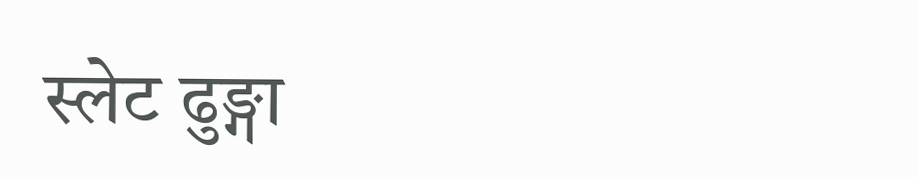स्लेट ढुङ्गा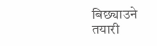बिछ्याउने तयारी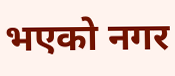भएको नगर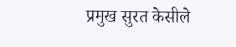प्रमुख सुरत केसीले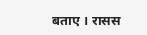बताए । रासस